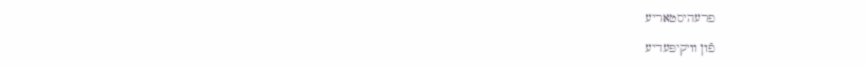פרעהיסטאריע

פֿון װיקיפּעדיע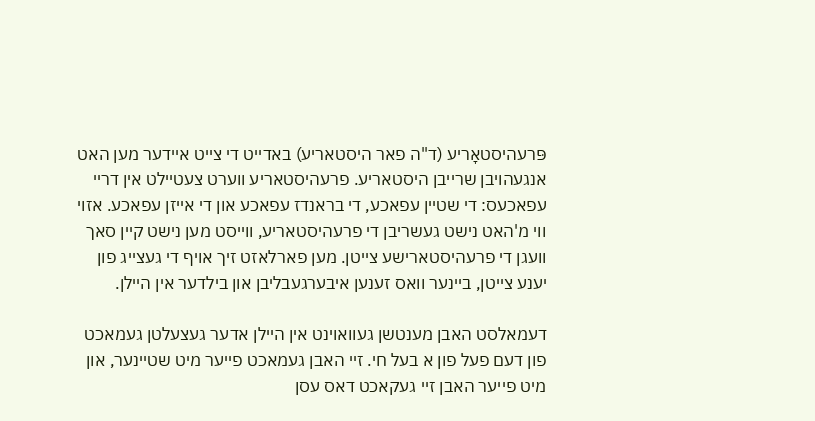פּרעהיסטאָריע (ד"ה פאר היסטאריע) באדייט די צייט איידער מען האט אנגעהויבן שרייבן היסטאריע. פרעהיסטאריע ווערט צעטיילט אין דריי עפאכעס: די שטיין עפאכע, די בראנדז עפאכע און די אייזן עפאכע. אזוי ווי מ'האט נישט געשריבן די פרעהיסטאריע, ווייסט מען נישט קיין סאך וועגן די פרעהיסטארישע צייטן. מען פארלאזט זיך אויף די געצייג פון יענע צייטן, ביינער וואס זענען איבערגעבליבן און בילדער אין היילן.

דעמאלסט האבן מענטשן געוואוינט אין היילן אדער געצעלטן געמאכט פון דעם פעל פון א בעל חי. זיי האבן געמאכט פייער מיט שטיינער, און מיט פייער האבן זיי געקאכט דאס עסן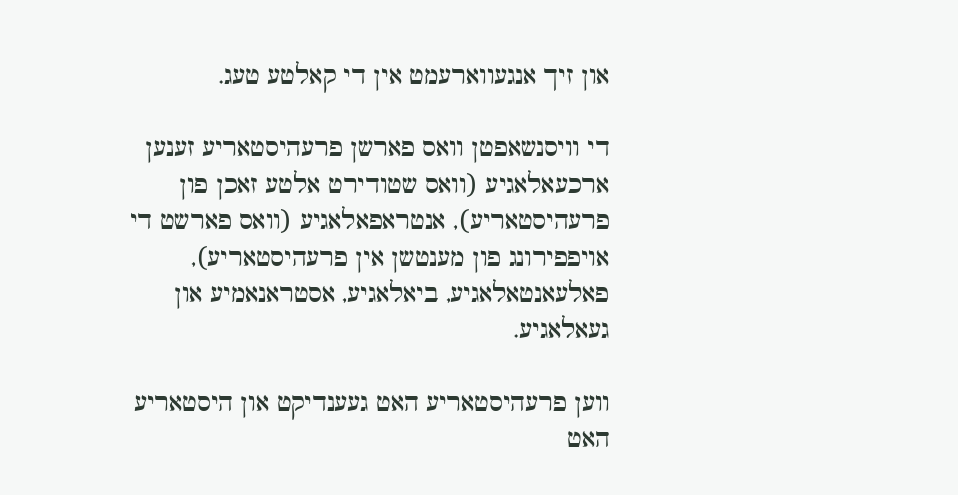און זיך אנגעווארעמט אין די קאלטע טעג.

די וויסנשאפטן וואס פארשן פרעהיסטאריע זענען ארכעאלאגיע (וואס שטודירט אלטע זאכן פון פרעהיסטאריע), אנטראפאלאגיע (וואס פארשט די אויפפירונג פון מענטשן אין פרעהיסטאריע), פאלעאנטאלאגיע, ביאלאגיע, אסטראנאמיע און געאלאגיע.

ווען פרעהיסטאריע האט געענדיקט און היסטאריע האט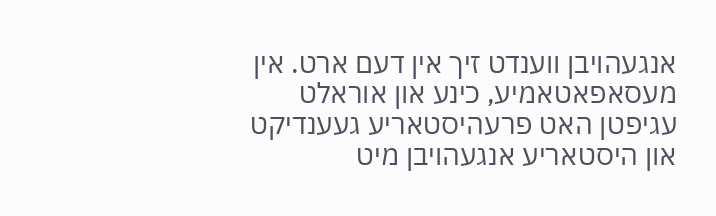אנגעהויבן ווענדט זיך אין דעם ארט. אין מעסאפאטאמיע, כינע און אוראלט עגיפטן האט פרעהיסטאריע געענדיקט און היסטאריע אנגעהויבן מיט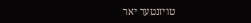טויזנטער יאר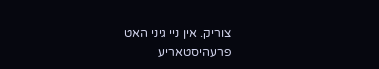צוריק. אין ניי גיני האט פרעהיסטאריע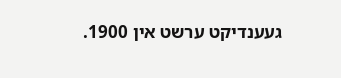געענדיקט ערשט אין 1900.